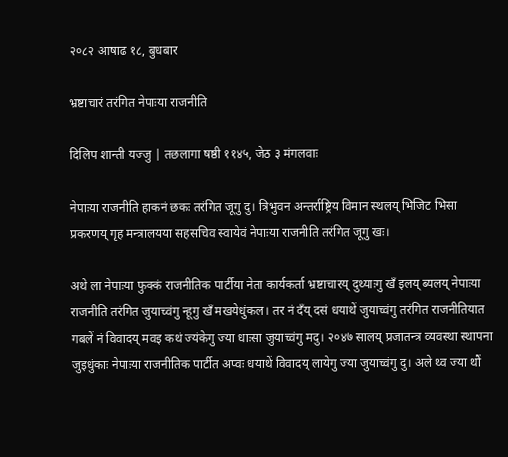२०८२ आषाढ १८, बुधबार

भ्रष्टाचारं तरंगित नेपाःया राजनीति

दिलिप शान्ती यज्जु | तछलागा षष्ठी ११४५, जेठ ३ मंगलवाः

नेपाःया राजनीति हाकनं छकः तरंगित जूगु दु। त्रिभुवन अन्तर्राष्ट्रिय विमान स्थलय् भिजिट भिसा प्रकरणय् गृह मन्त्रालयया सहसचिव स्वायेवं नेपाःया राजनीति तरंगित जूगु खः।

अथे ला नेपाःया फुक्कं राजनीतिक पार्टीया नेता कार्यकर्ता भ्रष्टाचारय् दुथ्याःगु खँ इलय् ब्यलय् नेपाःया राजनीति तरंगित जुयाच्वंगु न्हूगु खँ मखयेधुंकल। तर नं दँय् दसं धयाथें जुयाच्वंगु तरंगित राजनीतियात गबलें नं विवादय् मवइ कथं ज्यंकेगु ज्या धाःसा जुयाच्वंगु मदु। २०४७ सालय् प्रजातन्त्र व्यवस्था स्थापना जुइधुंकाः नेपाःया राजनीतिक पार्टीत अप्वः धयाथें विवादय् लायेगु ज्या जुयाच्वंगु दु। अले थ्व ज्या थौं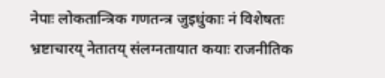नेपाः लोकतान्त्रिक गणतन्त्र जुइधुंकाः नं विशेषतः भ्रष्टाचारय् नेतातय् संलग्नतायात कयाः राजनीतिक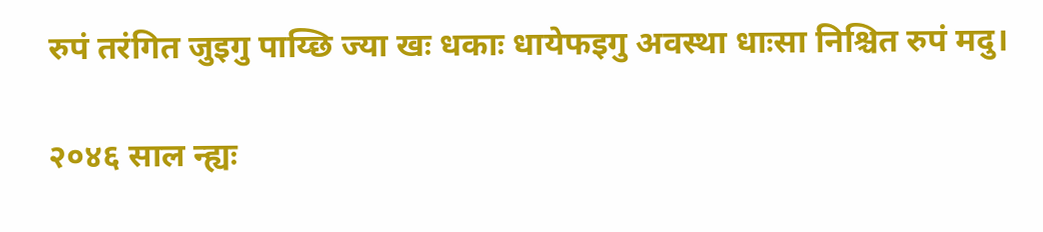रुपं तरंगित जुइगु पाय्छि ज्या खः धकाः धायेफइगु अवस्था धाःसा निश्चित रुपं मदु।

२०४६ साल न्ह्यः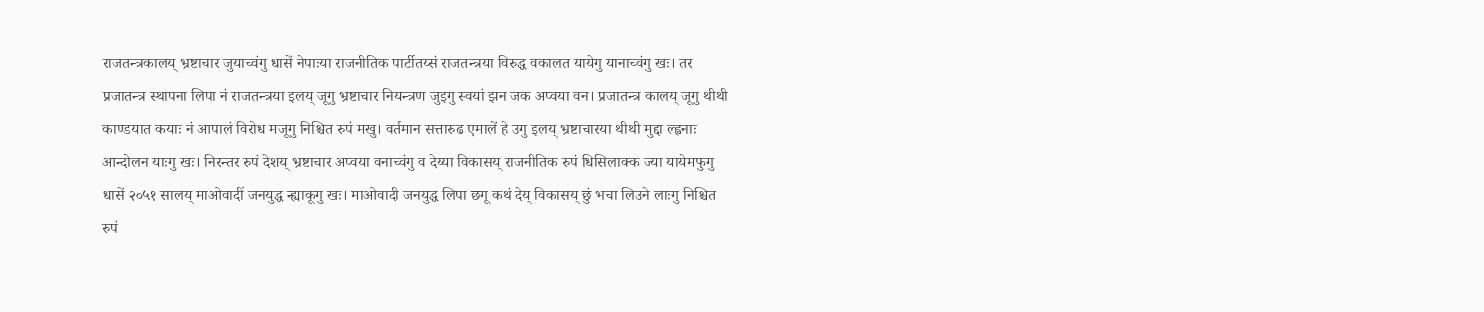राजतन्त्रकालय् भ्रष्टाचार जुयाच्वंगु धासें नेपाःया राजनीतिक पार्टीतय्सं राजतन्त्रया विरुद्ध वकालत यायेगु यानाच्वंगु खः। तर प्रजातन्त्र स्थापना लिपा नं राजतन्त्रया इलय् जूगु भ्रष्टाचार नियन्त्रण जुइगु स्वयां झन जक अप्वया वन। प्रजातन्त्र कालय् जूगु थीथी काण्डयात कयाः नं आपालं विरोध मजूगु निश्चित रुपं मखु। वर्तमान सत्तारुढ एमालें हे उगु इलय् भ्रष्टाचारया थीथी मुद्दा ल्ह्वनाः आन्दोलन याःगु खः। निरन्तर रुपं देशय् भ्रष्टाचार अप्वया वनाच्वंगु व देय्या विकासय् राजनीतिक रुपं धिसिलाक्क ज्या यायेमफुगु धासें २०५१ सालय् माओवादीं जनयुद्ध न्ह्याकूगु खः। माओवादी जनयुद्ध लिपा छगू कथं देय् विकासय् छुं भचा लिउने लाःगु निश्चित रुपं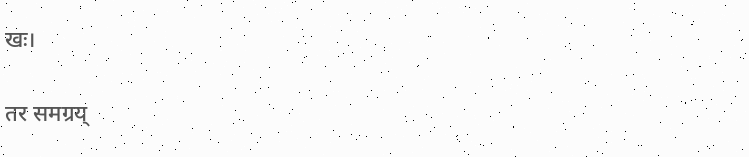खः।

तर समग्रय्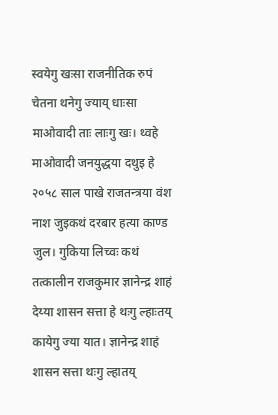स्वयेगु खःसा राजनीतिक रुपं चेतना थनेगु ज्याय् धाःसा माओवादी ताः लाःगु खः। थ्वहे माओवादी जनयुद्धया दथुइ हे २०५८ साल पाखे राजतन्त्रया वंश नाश जुइकथं दरबार हत्या काण्ड जुल। गुकिया लिच्वः कथं तत्कालीन राजकुमार ज्ञानेन्द्र शाहं देय्या शासन सत्ता हे थःगु ल्हाःतय् कायेगु ज्या यात। ज्ञानेन्द्र शाहं शासन सत्ता थःगु ल्हातय्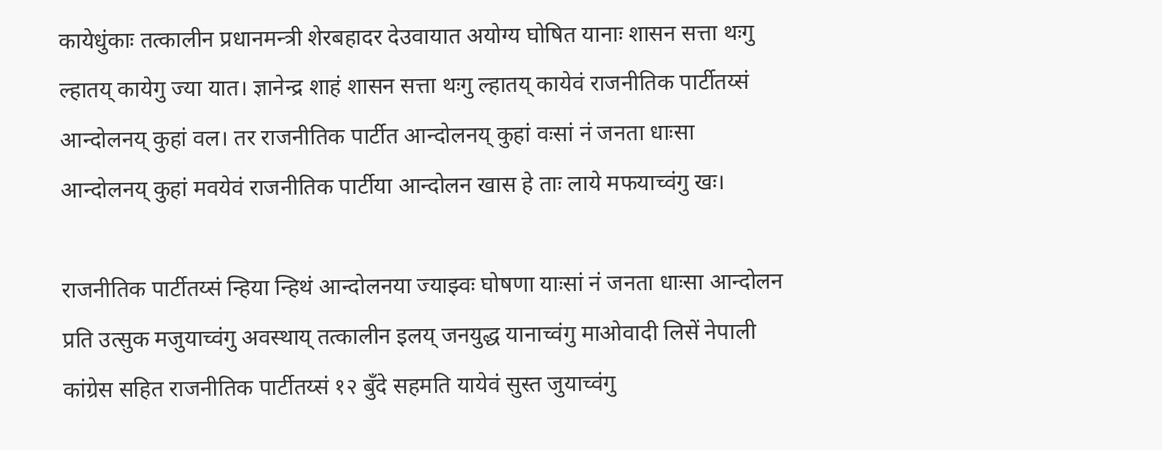कायेधुंकाः तत्कालीन प्रधानमन्त्री शेरबहादर देउवायात अयोग्य घोषित यानाः शासन सत्ता थःगु ल्हातय् कायेगु ज्या यात। ज्ञानेन्द्र शाहं शासन सत्ता थःगु ल्हातय् कायेवं राजनीतिक पार्टीतय्सं आन्दोलनय् कुहां वल। तर राजनीतिक पार्टीत आन्दोलनय् कुहां वःसां नं जनता धाःसा आन्दोलनय् कुहां मवयेवं राजनीतिक पार्टीया आन्दोलन खास हे ताः लाये मफयाच्वंगु खः।

राजनीतिक पार्टीतय्सं न्हिया न्हिथं आन्दोलनया ज्याझ्वः घोषणा याःसां नं जनता धाःसा आन्दोलन प्रति उत्सुक मजुयाच्वंगु अवस्थाय् तत्कालीन इलय् जनयुद्ध यानाच्वंगु माओवादी लिसें नेपाली कांग्रेस सहित राजनीतिक पार्टीतय्सं १२ बुँदे सहमति यायेवं सुस्त जुयाच्वंगु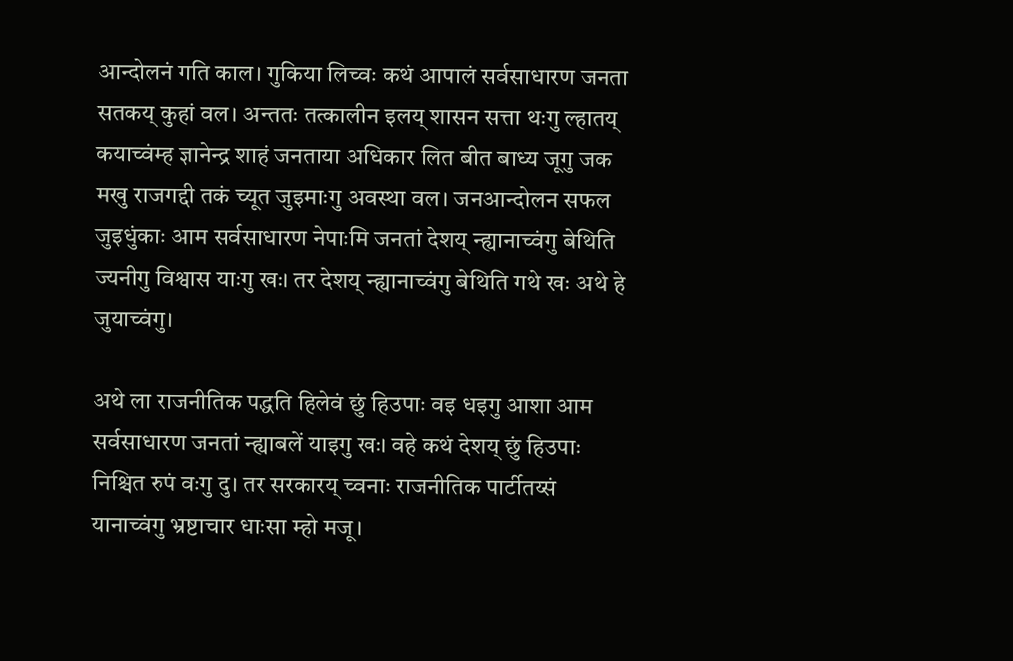आन्दोलनं गति काल। गुकिया लिच्वः कथं आपालं सर्वसाधारण जनता सतकय् कुहां वल। अन्ततः तत्कालीन इलय् शासन सत्ता थःगु ल्हातय् कयाच्वंम्ह ज्ञानेन्द्र शाहं जनताया अधिकार लित बीत बाध्य जूगु जक मखु राजगद्दी तकं च्यूत जुइमाःगु अवस्था वल। जनआन्दोलन सफल जुइधुंकाः आम सर्वसाधारण नेपाःमि जनतां देशय् न्ह्यानाच्वंगु बेथिति ज्यनीगु विश्वास याःगु खः। तर देशय् न्ह्यानाच्वंगु बेथिति गथे खः अथे हे जुयाच्वंगु।

अथे ला राजनीतिक पद्धति हिलेवं छुं हिउपाः वइ धइगु आशा आम सर्वसाधारण जनतां न्ह्याबलें याइगु खः। वहे कथं देशय् छुं हिउपाः निश्चित रुपं वःगु दु। तर सरकारय् च्वनाः राजनीतिक पार्टीतय्सं यानाच्वंगु भ्रष्टाचार धाःसा म्हो मजू।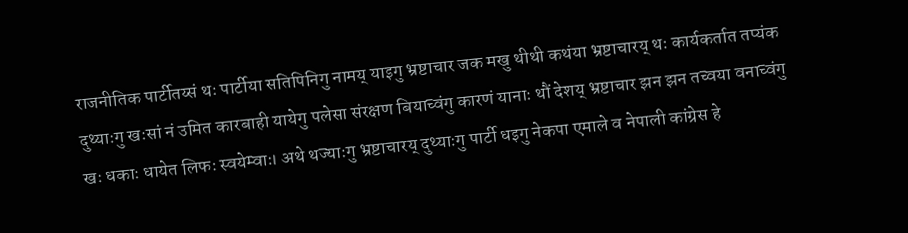राजनीतिक पार्टीतय्सं थः पार्टीया सतिपिनिगु नामय् याइगु भ्रष्टाचार जक मखु थीथी कथंया भ्रष्टाचारय् थः कार्यकर्तात तप्यंक दुथ्याःगु खःसां नं उमित कारबाही यायेगु पलेसा संरक्षण बियाच्वंगु कारणं यानाः थौं देशय् भ्रष्टाचार झन झन तच्वया वनाच्वंगु खः धकाः धायेत लिफः स्वयेम्वाः। अथे थज्याःगु भ्रष्टाचारय् दुथ्याःगु पार्टी धइगु नेकपा एमाले व नेपाली कांग्रेस हे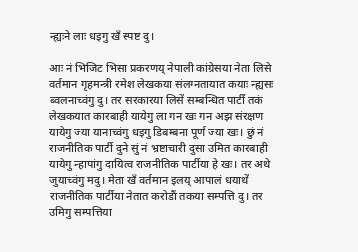न्ह्यःने लाः धइगु खँ स्पष्ट दु।

आः नं भिजिट भिसा प्रकरणय् नेपाली कांग्रेसया नेता लिसे वर्तमान गृहमन्त्री रमेश लेखकया संलग्नतायात कयाः न्ह्यसः ब्वलनाच्वंगु दु। तर सरकारया लिसें सम्बन्धित पार्टीं तकं लेखकयात कारबाही यायेगु ला गन खः गन अझ संरक्षण यायेगु ज्या यानाच्वंगु धइगु डिबम्बना पूर्ण ज्या खः। छुं नं राजनीतिक पार्टी दुने सुं नं भ्रष्टाचारी दुसा उमित कारबाही यायेगु न्हापांगु दायित्व राजनीतिक पार्टीया हे खः। तर अथे जुयाच्वंगु मदु। मेता खँ वर्तमान इलय् आपालं धयाथें राजनीतिक पार्टीया नेतात करोडौं तकया सम्पत्ति दु। तर उमिगु सम्पत्तिया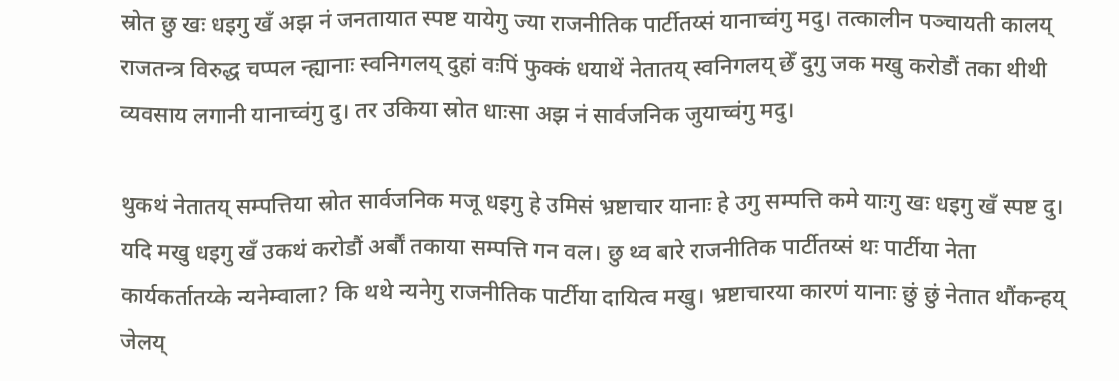स्रोत छु खः धइगु खँ अझ नं जनतायात स्पष्ट यायेगु ज्या राजनीतिक पार्टीतय्सं यानाच्वंगु मदु। तत्कालीन पञ्चायती कालय् राजतन्त्र विरुद्ध चप्पल न्ह्यानाः स्वनिगलय् दुहां वःपिं फुक्कं धयाथें नेतातय् स्वनिगलय् छेँ दुगु जक मखु करोडौं तका थीथी व्यवसाय लगानी यानाच्वंगु दु। तर उकिया स्रोत धाःसा अझ नं सार्वजनिक जुयाच्वंगु मदु।

थुकथं नेतातय् सम्पत्तिया स्रोत सार्वजनिक मजू धइगु हे उमिसं भ्रष्टाचार यानाः हे उगु सम्पत्ति कमे याःगु खः धइगु खँ स्पष्ट दु। यदि मखु धइगु खँ उकथं करोडौं अर्बौं तकाया सम्पत्ति गन वल। छु थ्व बारे राजनीतिक पार्टीतय्सं थः पार्टीया नेता कार्यकर्तातय्के न्यनेम्वाला? कि थथे न्यनेगु राजनीतिक पार्टीया दायित्व मखु। भ्रष्टाचारया कारणं यानाः छुं छुं नेतात थौंकन्हय् जेलय्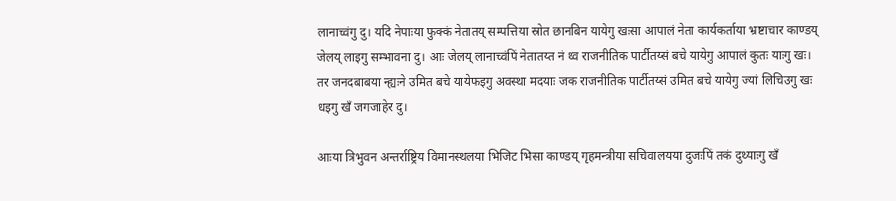लानाच्वंगु दु। यदि नेपाःया फुक्कं नेतातय् सम्पत्तिया स्रोत छानबिन यायेगु खःसा आपालं नेता कार्यकर्ताया भ्रष्टाचार काण्डय् जेलय् लाइगु सम्भावना दु। आः जेलय् लानाच्वंपिं नेतातय्त नं थ्व राजनीतिक पार्टीतय्सं बचे यायेगु आपालं कुतः याःगु खः। तर जनदबाबया न्ह्यःने उमित बचे यायेफइगु अवस्था मदयाः जक राजनीतिक पार्टीतय्सं उमित बचे यायेगु ज्यां लिचिउगु खः धइगु खँ जगजाहेर दु।

आःया त्रिभुवन अन्तर्राष्ट्रिय विमानस्थलया भिजिट भिसा काण्डय् गृहमन्त्रीया सचिवालयया दुजःपिं तकं दुथ्याःगु खँ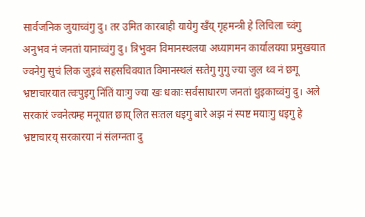सार्वजनिक जुयाच्वंगु दु। तर उमित कारबाही यायेगु खँय् गृहमन्त्री हे लिचिला च्वंगु अनुभव नं जनतां यानाच्वंगु दु। त्रिभुवन विमानस्थलया अध्यागमन कार्यालयया प्रमुखयात ज्वनेगु सुचं लिक जुइवं सहसचिवयात विमानस्थलं सःतेगु गुगु ज्या जुल थ्व नं छगू भ्रष्टाचारयात त्वःपुइगु निंतिं याःगु ज्या खः धकाः सर्वसाधारण जनतां थुइकाच्वंगु दु। अले सरकारं ज्वनेत्यम्ह मनूयात छाय् लित सःतल धइगु बारे अझ नं स्पष्ट मयाःगु धइगु हे भ्रष्टाचारय् सरकारया नं संलग्नता दु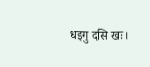धइगु दसि खः।